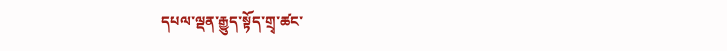དཔལ་ལྡན་རྒྱུད་སྟོད་གྲྭ་ཚང་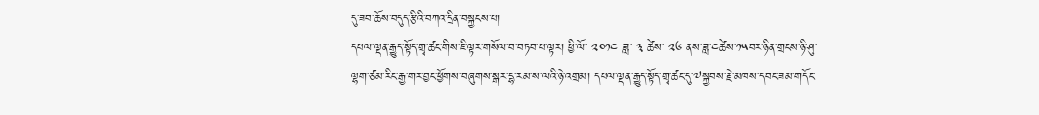དུ་ཟབ་ཆོས་བདུད་རྩིའི་བཀའ་དྲིན་བསྐྱངས་པ།
དཔལ་ལྡན་རྒྱུད་སྟོད་གྲྭ་ཚང་གིས་ཇི་ལྟར་གསོལ་བ་བཏབ་པ་ལྟར། ཕྱི་ལོ་ ༢༠༡༤ ཟླ་ ༣ ཚེས་ ༢༦ ནས་ཟླ་༤ཚེས་༡༥བར་ཉིན་གྲངས་ཉི་ཤུ་ལྷག་ཙམ་རིང་རྒྱ་གར་བྱང་ཕྱོགས་བཞུགས་སྒར་དྷ་རམ་ས་ལའི་ཉེ་འགྲམ། དཔལ་ལྡན་རྒྱུད་སྟོད་གྲྭ་ཚང་དུ་༧སྐྱབས་རྗེ་མཁས་དབང་ཟམ་གདོང་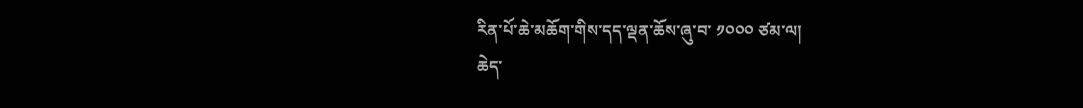རིན་པོ་ཆེ་མཆོག་གིས་དད་ལྡན་ཆོས་ཞུ་བ་ ༡༠༠༠ ཙམ་ལ།
ཆེད་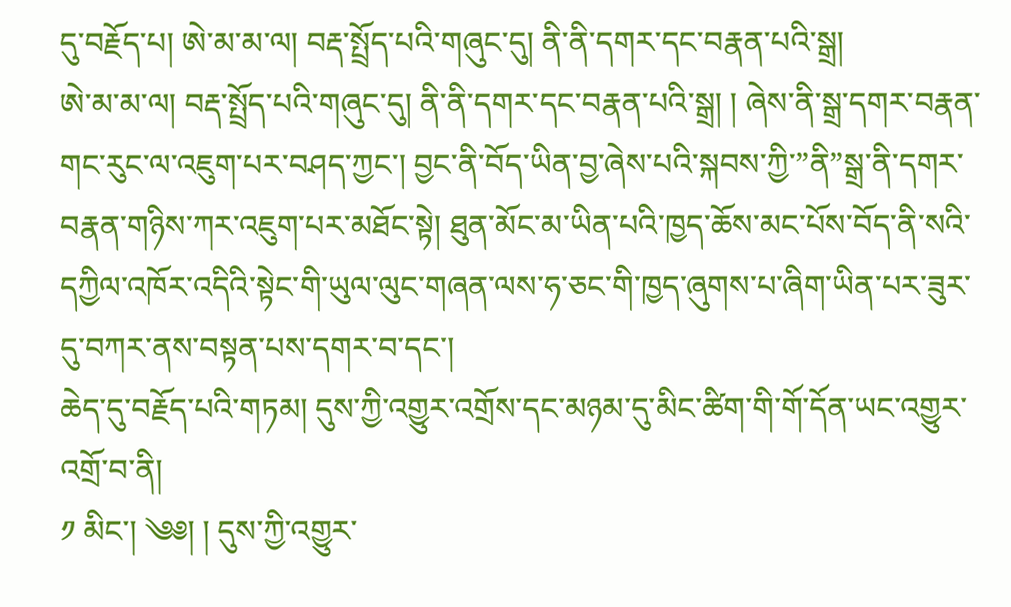དུ་བརྗོད་པ། ཨེ་མ་མ་ལ། བརྡ་སྤྲོད་པའི་གཞུང་དུ། ནི་ནི་དགར་དང་བརྣན་པའི་སྒྲ།
ཨེ་མ་མ་ལ། བརྡ་སྤྲོད་པའི་གཞུང་དུ། ནི་ནི་དགར་དང་བརྣན་པའི་སྒྲ། ། ཞེས་ནི་སྒྲ་དགར་བརྣན་གང་རུང་ལ་འཇུག་པར་བཤད་ཀྱང་། བྱང་ནི་བོད་ཡིན་བྱ་ཞེས་པའི་སྐབས་ཀྱི་”ནི”སྒྲ་ནི་དགར་བརྣན་གཉིས་ཀར་འཇུག་པར་མཐོང་སྟེ། ཐུན་མོང་མ་ཡིན་པའི་ཁྱད་ཆོས་མང་པོས་བོད་ནི་སའི་དཀྱིལ་འཁོར་འདིའི་སྟེང་གི་ཡུལ་ལུང་གཞན་ལས་ཧ་ཅང་གི་ཁྱད་ཞུགས་པ་ཞིག་ཡིན་པར་ཟུར་དུ་བཀར་ནས་བསྟན་པས་དགར་བ་དང་།
ཆེད་དུ་བརྗོད་པའི་གཏམ། དུས་ཀྱི་འགྱུར་འགྲོས་དང་མཉམ་དུ་མིང་ཚིག་གི་གོ་དོན་ཡང་འགྱུར་འགྲོ་བ་ནི།
༡ མིང་། ༄༅། ། དུས་ཀྱི་འགྱུར་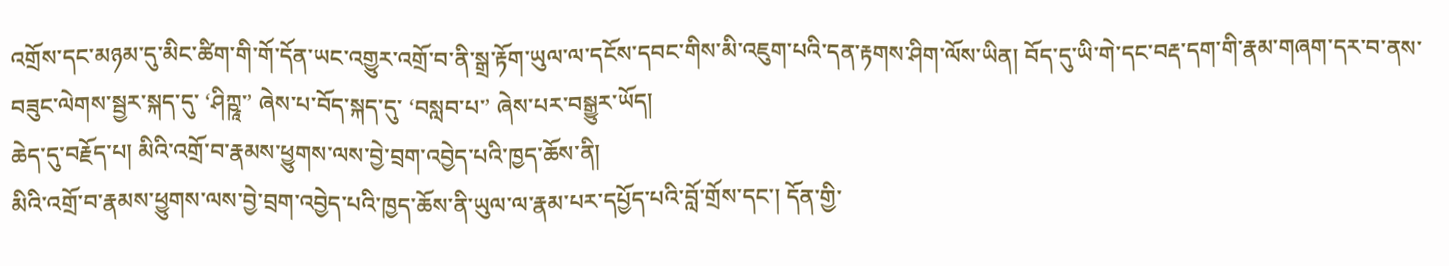འགྲོས་དང་མཉམ་དུ་མིང་ཚིག་གི་གོ་དོན་ཡང་འགྱུར་འགྲོ་བ་ནི་སྒྲ་རྟོག་ཡུལ་ལ་དངོས་དབང་གིས་མི་འཇུག་པའི་དན་རྟགས་ཤིག་ལོས་ཡིན། བོད་དུ་ཡི་གེ་དང་བརྡ་དག་གི་རྣམ་གཞག་དར་བ་ནས་བཟུང་ལེགས་སྦྱར་སྐད་དུ་ ‘ཤིཀྵཱ་’ ཞེས་པ་བོད་སྐད་དུ་ ‘བསླབ་པ་’ ཞེས་པར་བསྒྱུར་ཡོད།
ཆེད་དུ་བརྗོད་པ། མིའི་འགྲོ་བ་རྣམས་ཕྱུགས་ལས་བྱེ་བྲག་འབྱེད་པའི་ཁྱད་ཆོས་ནི།
མིའི་འགྲོ་བ་རྣམས་ཕྱུགས་ལས་བྱེ་བྲག་འབྱེད་པའི་ཁྱད་ཆོས་ནི་ཡུལ་ལ་རྣམ་པར་དཔྱོད་པའི་བློ་གྲོས་དང་། དོན་གྱི་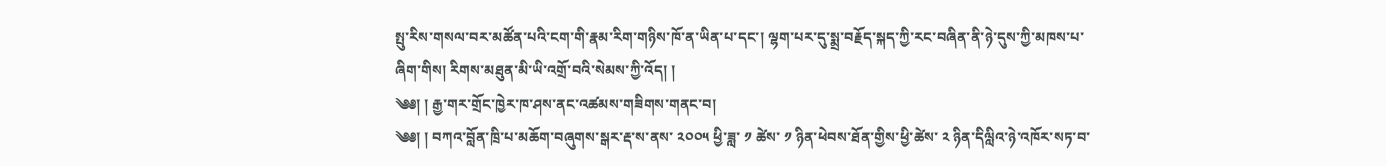སྤུ་རིས་གསལ་བར་མཚོན་པའི་ངག་གི་རྣམ་རིག་གཉིས་ཁོ་ན་ཡིན་པ་དང་། ལྷག་པར་དུ་སྨྲ་བརྗོད་སྐད་ཀྱི་རང་བཞིན་ནི་ཉེ་དུས་ཀྱི་མཁས་པ་ཞིག་གིས། རིགས་མཐུན་མི་ཡི་འགྲོ་བའི་སེམས་ཀྱི་འོད། །
༄༅། ། རྒྱ་གར་གྲོང་ཁྱེར་ཁ་ཤས་ནང་འཚམས་གཟིགས་གནང་བ།
༄༅། ། བཀའ་བློན་ཁྲི་པ་མཆོག་བཞུགས་སྒར་རྡ་ས་ནས་ ༢༠༠༥ ཕྱི་ཟླ་ ༡ ཚེས་ ༡ ཉིན་ཕེབས་ཐོན་གྱིས་ཕྱི་ཚེས་ ༢ ཉིན་དིལླིའ་ཉེ་འཁོར་སཏ་བ་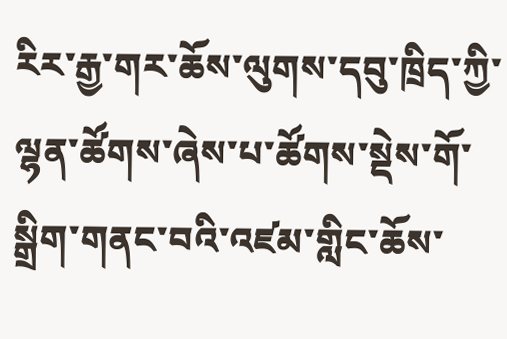རིར་རྒྱ་གར་ཆོས་ལུགས་དབུ་ཁྲིད་ཀྱི་ལྷན་ཚོགས་ཞེས་པ་ཚོགས་སྡེས་གོ་སྒྲིག་གནང་བའི་འཛམ་གླིང་ཆོས་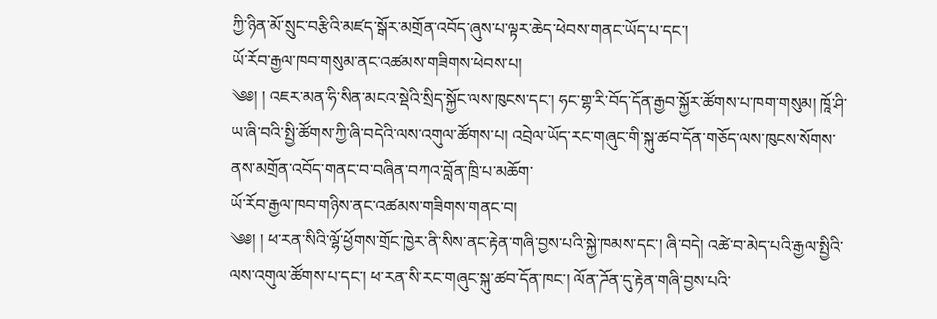ཀྱི་ཉིན་མོ་སྲུང་བརྩིའི་མཛད་སྒོར་མགྲོན་འབོད་ཞུས་པ་ལྟར་ཆེད་ཕེབས་གནང་ཡོད་པ་དང་།
ཡོ་རོབ་རྒྱལ་ཁབ་གསུམ་ནང་འཚམས་གཟིགས་ཕེབས་པ།
༄༅། ། འཇར་མན་ཧི་སིན་མངའ་སྡེའི་སྲིད་སྐྱོང་ལས་ཁུངས་དང་། ཧང་གྷ་རི་བོད་དོན་རྒྱབ་སྐྱོར་ཚོགས་པ་ཁག་གསུམ། ཁཱོ་ཤི་ཡ་ཞི་བའི་སྤྱི་ཚོགས་ཀྱི་ཞི་བདེའི་ལས་འགུལ་ཚོགས་པ། འབྲེལ་ཡོད་རང་གཞུང་གི་སྐུ་ཚབ་དོན་གཅོད་ལས་ཁུངས་སོགས་ནས་མགྲོན་འབོད་གནང་བ་བཞིན་བཀའ་བློན་ཁྲི་པ་མཆོག་
ཡོ་རོབ་རྒྱལ་ཁབ་གཉིས་ནང་འཚམས་གཟིགས་གནང་བ།
༄༅། ། ཕ་རན་སིའི་ལྷོ་ཕྱོགས་གྲོང་ཁྱེར་ནི་སིས་ནང་རྟེན་གཞི་བྱས་པའི་སྐྱེ་ཁམས་དང་། ཞི་བདེ། འཚེ་བ་མེད་པའི་རྒྱལ་སྤྱིའི་ལས་འགུལ་ཚོགས་པ་དང་། ཕ་རན་སི་རང་གཞུང་སྐུ་ཚབ་དོན་ཁང་། ལོན་ཌོན་དུ་རྟེན་གཞི་བྱས་པའི་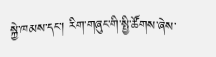སྐྱེ་ཁམས་དང་། རིག་གཞུང་གི་སྤྱི་ཚོགས་ཞེས་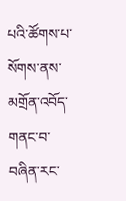པའི་ཚོགས་པ་སོགས་ནས་མགྲོན་འབོད་གནང་བ་བཞིན་རང་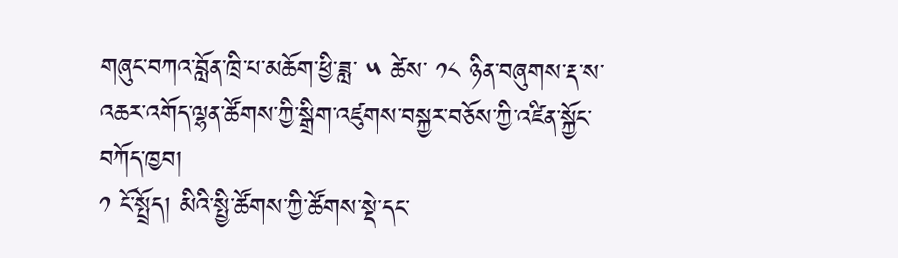གཞུང་བཀའ་བློན་ཁྲི་པ་མཆོག་ཕྱི་ཟླ་ ༥ ཚེས་ ༡༨ ཉིན་བཞུགས་རྡ་ས་
འཆར་འགོད་ལྷན་ཚོགས་ཀྱི་སྒྲིག་འཛུགས་བསྐྱར་བཅོས་ཀྱི་འཛིན་སྐྱོང་བཀོད་ཁྱབ།
༡ ངོ་སྤྲོད། མིའི་སྤྱི་ཚོགས་ཀྱི་ཚོགས་སྡེ་དང་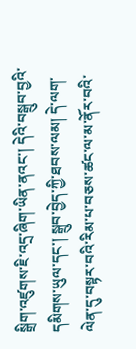སྒྲིག་འཛུགས་ཇི་འདྲ་ཞིག་ཡིན་ནའང་། དེའི་བསྒྲུབ་བྱའི་དམིགས་ཡུལ་དང་། སྒྲུབ་བྱེད་ཀྱི་ཐབས་ལམ། དེ་ལག་ལེན་དུ་བསྟར་བའི་རིམ་པ་བཅས་ཚང་ལ་མ་ནོར་བའི་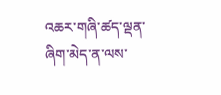འཆར་གཞི་ཚད་ལྡན་ཞིག་མེད་ན་ལས་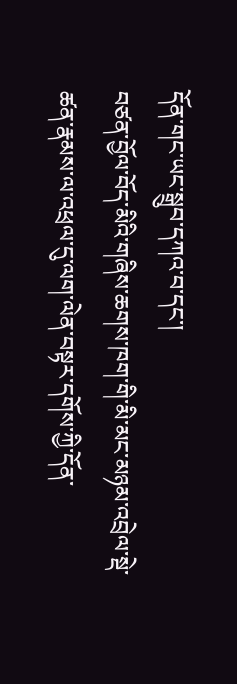དོན་གང་ཡང་སྒྲུབ་དཀའ་བ་དང་།
བཙན་བྱོལ་བོད་མིའི་གཞིས་ཆགས་ཁག་གི་མི་མང་མཉམ་འབྲེལ་སྡེ་ཚན་རྣམས་ལ་འཕྲལ་དུ་ལག་ལེན་བསྟར་དགོས་ཀྱི་དོན་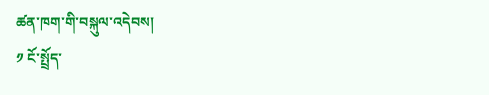ཚན་ཁག་གི་བསྐུལ་འདེབས།
༡ ངོ་སྤྲོད་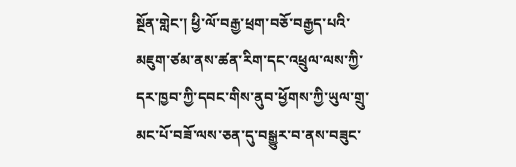སྔོན་གླེང་། ཕྱི་ལོ་བརྒྱ་ཕྲག་བཅོ་བརྒྱད་པའི་མཇུག་ཙམ་ནས་ཚན་རིག་དང་འཕྲུལ་ལས་ཀྱི་དར་ཁྱབ་ཀྱི་དབང་གིས་ནུབ་ཕྱོགས་ཀྱི་ཡུལ་གྲུ་མང་པོ་བཟོ་ལས་ཅན་དུ་བསྒྱུར་བ་ནས་བཟུང་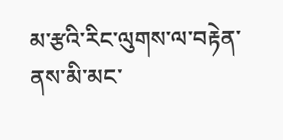མ་རྩའི་རིང་ལུགས་ལ་བརྟེན་ནས་མི་མང་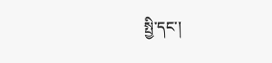སྤྱི་དང་།